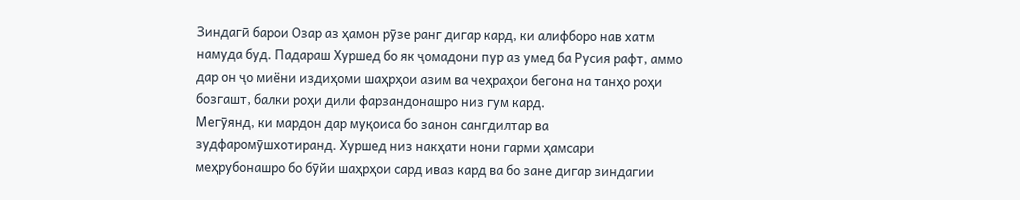Зиндагӣ барои Озар аз ҳамон рӯзе ранг дигар кард, ки алифборо нав хатм намуда буд. Падараш Хуршед бо як ҷомадони пур аз умед ба Русия рафт, аммо дар он ҷо миёни издиҳоми шаҳрҳои азим ва чеҳраҳои бегона на танҳо роҳи бозгашт, балки роҳи дили фарзандонашро низ гум кард.
Мегӯянд, ки мардон дар муқоиса бо занон сангдилтар ва зудфаромӯшхотиранд. Хуршед низ накҳати нони гарми ҳамсари меҳрубонашро бо бӯйи шаҳрҳои сард иваз кард ва бо зане дигар зиндагии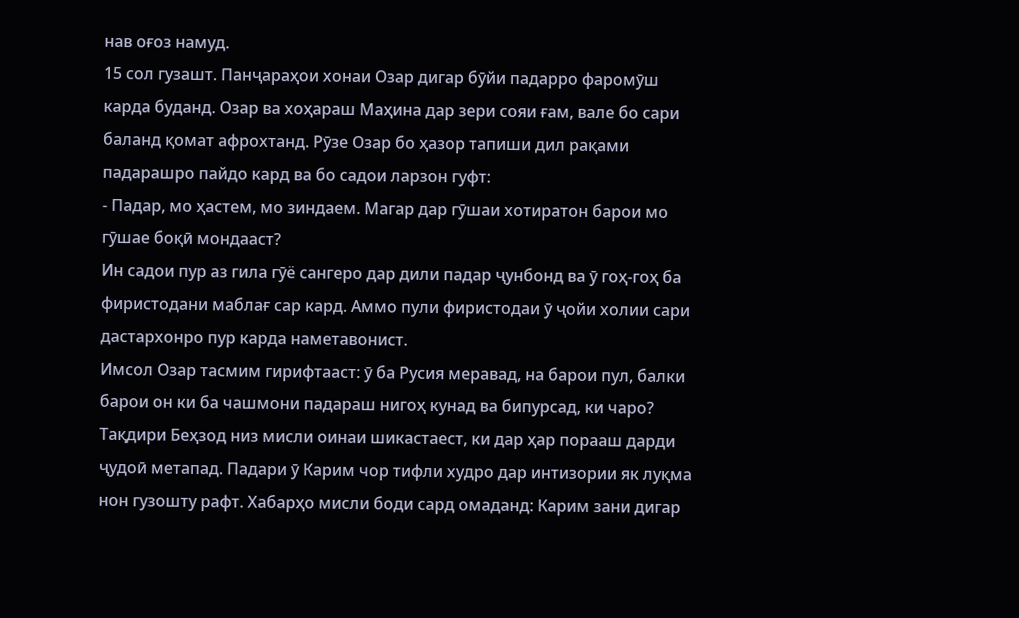нав оғоз намуд.
15 сол гузашт. Панҷараҳои хонаи Озар дигар бӯйи падарро фаромӯш карда буданд. Озар ва хоҳараш Маҳина дар зери сояи ғам, вале бо сари баланд қомат афрохтанд. Рӯзе Озар бо ҳазор тапиши дил рақами падарашро пайдо кард ва бо садои ларзон гуфт:
- Падар, мо ҳастем, мо зиндаем. Магар дар гӯшаи хотиратон барои мо гӯшае боқӣ мондааст?
Ин садои пур аз гила гӯё сангеро дар дили падар ҷунбонд ва ӯ гоҳ-гоҳ ба фиристодани маблағ сар кард. Аммо пули фиристодаи ӯ ҷойи холии сари дастархонро пур карда наметавонист.
Имсол Озар тасмим гирифтааст: ӯ ба Русия меравад, на барои пул, балки барои он ки ба чашмони падараш нигоҳ кунад ва бипурсад, ки чаро?
Тақдири Беҳзод низ мисли оинаи шикастаест, ки дар ҳар порааш дарди ҷудоӣ метапад. Падари ӯ Карим чор тифли худро дар интизории як луқма нон гузошту рафт. Хабарҳо мисли боди сард омаданд: Карим зани дигар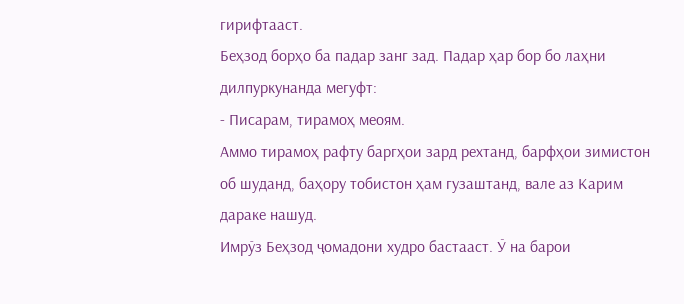гирифтааст.
Беҳзод борҳо ба падар занг зад. Падар ҳар бор бо лаҳни дилпуркунанда мегуфт:
- Писарам, тирамоҳ меоям.
Аммо тирамоҳ рафту баргҳои зард рехтанд, барфҳои зимистон об шуданд, баҳору тобистон ҳам гузаштанд, вале аз Карим дараке нашуд.
Имрӯз Беҳзод ҷомадони худро бастааст. Ӯ на барои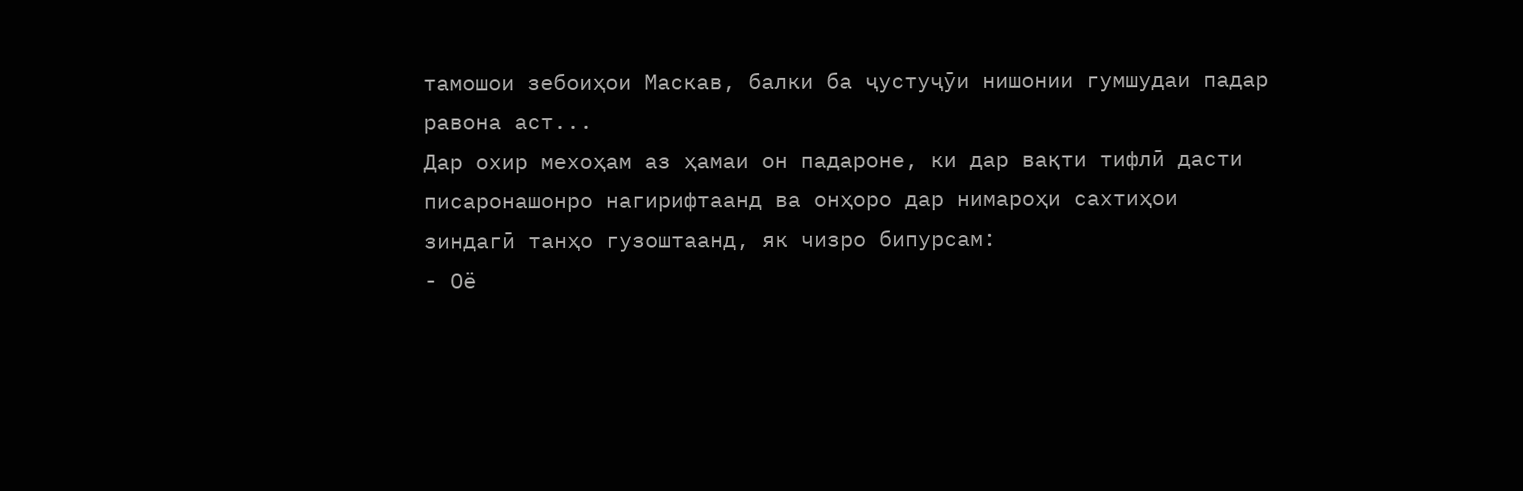тамошои зебоиҳои Маскав, балки ба ҷустуҷӯи нишонии гумшудаи падар равона аст...
Дар охир мехоҳам аз ҳамаи он падароне, ки дар вақти тифлӣ дасти писаронашонро нагирифтаанд ва онҳоро дар нимароҳи сахтиҳои зиндагӣ танҳо гузоштаанд, як чизро бипурсам:
- Оё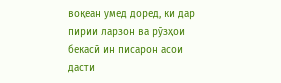воқеан умед доред, ки дар пирии ларзон ва рӯзҳои бекасӣ ин писарон асои дасти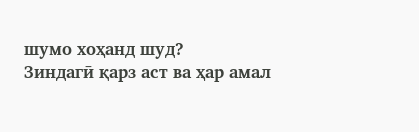шумо хоҳанд шуд?
Зиндагӣ қарз аст ва ҳар амал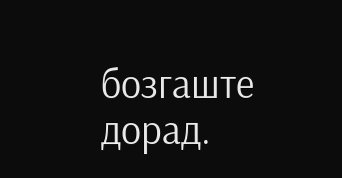бозгаште дорад.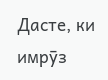Дасте, ки имрӯз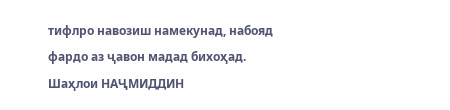тифлро навозиш намекунад, набояд фардо аз ҷавон мадад бихоҳад.
Шаҳлои НАҶМИДДИН